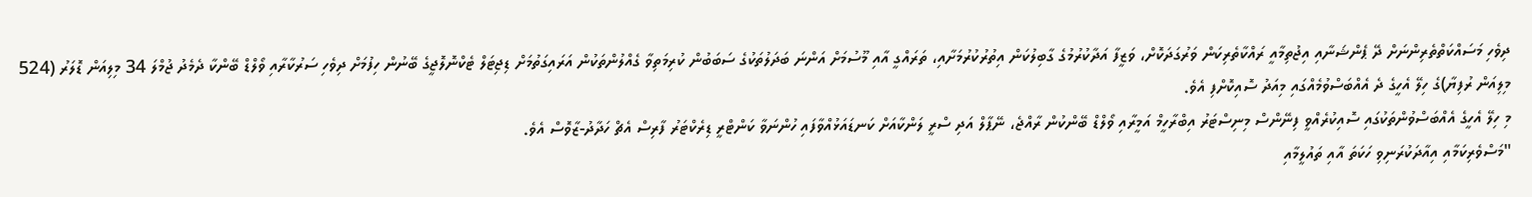ދިވެހި މަސައްކަތްތެރިންނަށް ދޭ ޕެންޝަނާއި އިޖުތިމާއީ ރައްކާތެރިކަން ވަރުގަދަކޮށް، ވަޒީފާ އަދާކުރުމުގެ ގާބިލުކަން އިތުރުކުރުމަށާއި، ތަރައްގީ އާއި މޫސުމަށް އަންނަ ބަދަލުތަކުގެ ސަބަބުން ކުރިމަތިވާ ގެއްލުންތަކުން އަރައިގަތުމަށް ޑިޖިޓަލް ޓެކްނޮލޮޖީގެ ބޭނުން ހިފުމަށް ދިވެހި ސަރުކާރާއި ވޯލްޑް ބޭންކާ ދެމެދު ޖުމްލަ 34 މިލިއަން ޑޮލަރު (524 މިލިއަން ރުފިޔާ)ގެ ހިލޭ އެހީގެ ދެ އެއްބަސްވުމެއްގައި މިއަދު ސޮއިކޮށްފި އެވެ.
މި ހިލޭ އެހީގެ އެއްބަސްވުންތަކުގައި ސޮއިކުރެއްވީ ފިނޭންސް މިނިސްޓަރު އިބްރާހީމް އަމީރާއި ވޯލްޑް ބޭންކުން ރާއްޖެ، ނޭޕާލް އަދި ސްރީ ލަންކާއަށް ކަނޑައަޅުއްވާފައި ހުންނަވާ ކަންޓްރީ ޑިރެކްޓަރު ފާރިސް އެޗް ހަދާދު-ޒާވޮސް އެވެ.
"މަސްވެރިކަމާއި އިއާދަކުރަނިވި ހަކަތަ އާއި ތައުލީމާއި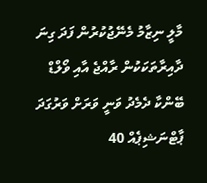މާލީ ނިޒާމު މެނޭޖުކުރުން ފަދަ ގިނަ ދާއިރާތަކަކުން ރާއްޖެ އާއި ވޯލްޑް ބޭންކާ ދެމެދު ވަނީ ވަރަށް ވަރުގަދަ ޕާޓްނަޝިޕެއް 40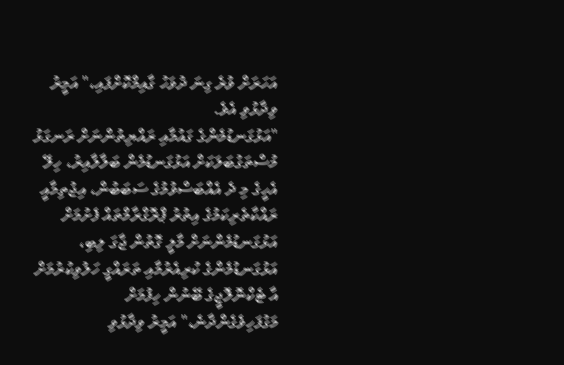އަހަރަށް ވުރެ ގިނަ ދުވަހު ގާއިމްކޮށްފައި،" އަމީރު ވިދާޅުވި އެވެ.
"އަޅުގަނޑުމެންގެ ގައުމާއި ރައްޔިތުންނަށް ރަނގަޅު މުސްތަގުބަލަކަށް އަޅުގަނޑުމެން ބަލާލާއިރު، ހިލޭ އެހީގެ މި ދެ އެއްބަސްވުމުގެ ސަބަބުން، އިޖުތިމާއީ ރައްކާތެރިކަމުގެ އިތުރު ޕްރޮގްރާމްތައް ފެށުމަށް އަޅުގަނޑުމެންނަށް މާލީ ގޮތުން ޖާގަ ލިބި، އަޅުގަނޑުމެންގެ ކުރިއެރުމާއި ތަރައްގީ ހަލުވިކުރުމަށް އާ ޓެކްނޮލޮޖީގެ ބޭނުން ހިފުމަށް މަގުފަހިވެގެންދާނެ،" އަމީރު ވިދާޅުވި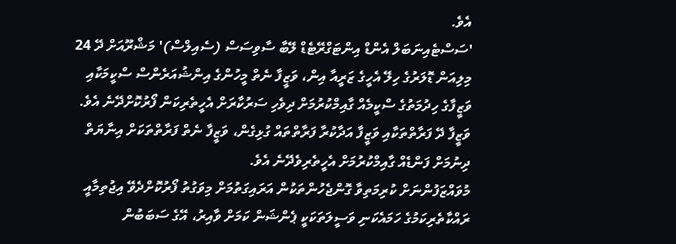އެވެ.
'ސަސްޓެއިނަބަލް އެންޑް އިންޓަގްރޭޓެޑް ލޭބާ ސާވިސަސް (ސެއިލްސް)' މަޝްރޫއަށް ދޭ 24 މިލިއަން ޑޮލަރުގެ ހިލޭ އެހީގެ ޒަރީއާ އިން، ވަޒީފާ ނެތް މީހުންގެ އިންޝުއަރެންސް ސްކީމަކާއި ވަޒީފާގެ ހިދުމަތުގެ ސްކީމެއް ގާއިމްކުރުމަށް ދިވެހި ސަރުކާރަށް އެހީތެރިކަން ފޯރުކޮށްދޭނެ އެވެ. ވަޒީފާ ދޭ ފަރާތްތަކާއި ވަޒީފާ އަދާކުރާ ފަރާތްތައް ގުޅިގެން، ވަޒީފާ ނެތް ފަރާތްތަކަށް އިނާޔަތް ދިނުމަށް ފަންޑެއް ގާއިމްކުރުމަށް އެހީތެރިވެދޭނެ އެވެ.
މުވައްޒަފުންނަށް ކުރިމަތިވާ ގޮންޖެހުންތަކުން އަރައިގަތުމަށް މިވަގުތު ފޯރުކޮށްދެވޭ އިޖުތިމާއީ ރައްކާތެރިކަމުގެ ހަމައެކަނި ވަސީލަތަކަކީ ޕެންޝަން ކަމަށް ވާއިރު، އޭގެ ސަބަބުން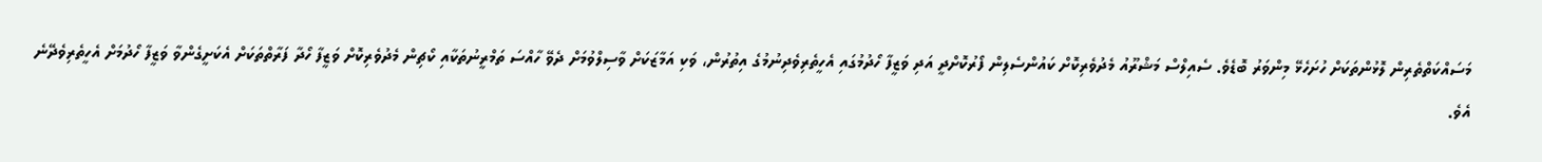މަސައްކަތްތެރިން ލޮޅުންތަކަށް ހުށަހެޅޭ މިންވަރު ބޮޑެވެ. ސެއިލްސް މަޝްރޫއު މެދުވެރިކޮށް ކައުންސެލިން ފޯރުކޮށްދީ އަދި ވަޒީފާ ހޯދުމުގައި އެހީތެރިވެދިނުމުގެ އިތުރުން، ވަކި އަމާޒަކަށް ވާސިލްވުމަށް ދެވޭ ހާއްސަ ތަމްރީނުތަކާއި ކޯޗިން މެދުވެރިކޮށް ވަޒީފާ ހޯދާ ފަރާތްތަކަށް އެކަށީގެންވާ ވަޒީފާ ހޯދުމަށް އެހީތެރިވެދޭނެ އެވެ.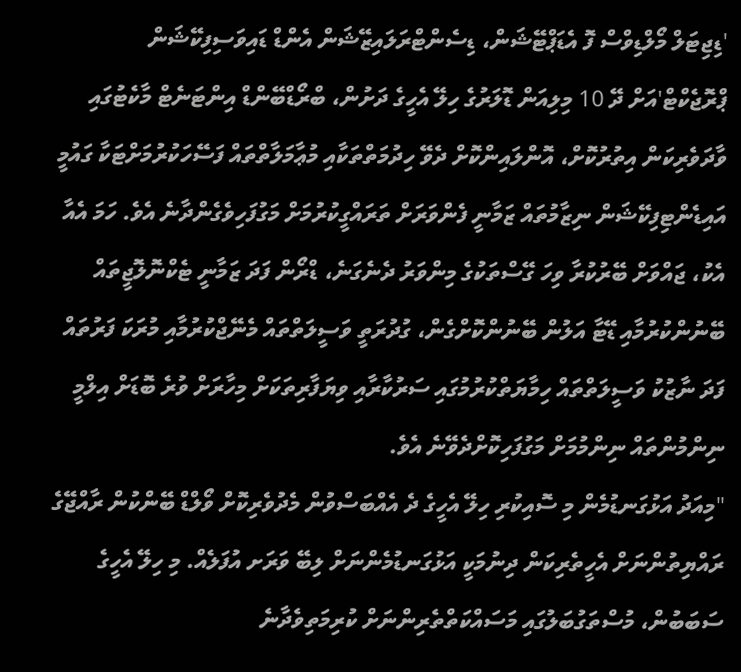'ޑިޖިޓަލް މޯލްޑިވްސް ފޮ އެޑަޕްޓޭޝަން، ޑިސެންޓްރަލައިޒޭޝަން އެންޑް ޑައިވަސިފިކޭޝަން ޕްރޮޖެކްޓް'އަށް ދޭ 10 މިލިއަން ޑޮލަރުގެ ހިލޭ އެހީގެ ދަށުން، ބްރޯޑްބޭންޑް އިންޓަނެޓް މާކެޓުގައި ވާދަވެރިކަން އިތުރުކޮށް، އޮންލައިންކޮށް ދެވޭ ހިދުމަތްތަކާއި މުޢާމަލާތްތައް ފަސޭހަކުރުމަށްޓަކާ ގައުމީ އައިޑެންޓިފިކޭޝަން ނިޒާމުތައް ޒަމާނީ ފެންވަރަށް ތަރައްގީކުރުމަށް މަގުފަހިވެގެންދާނެ އެވެ. ހަމަ އެއާ އެކު، ޖައްވަށް ބޭރުކުރާ ވިހަ ގޭސްތަކުގެ މިންވަރު ދެނެގަނެ، ޑްރޯން ފަދަ ޒަމާނީ ޓެކްނޮލޮޖީތައް ބޭނުންކުރުމާއި ޑޭޓާ އަލުން ބޭނުންކޮށްގެން، ގުދުރަތީ ވަސީލަތްތައް މެނޭޖްކުރުމާއި މުރަކަ ފަރުތައް ފަދަ ނާޒުކު ވަސީލަތްތައް ހިމާޔަތްކުރުމުގައި ސަރުކާރާއި ވިޔަފާރިތަކަށް މިހާރަށް ވުރެ ބޮޑަށް އިލްމީ ނިންމުންތައް ނިންމުމަށް މަގުފަހިކޮށްދެވޭނެ އެވެ.
"މިއަދު އަޅުގަނޑުމެން މި ސޮއިކުރި ހިލޭ އެހީގެ ދެ އެއްބަސްވުން މެދުވެރިކޮށް ވޯލްޑް ބޭންކުން ރާއްޖޭގެ ރައްޔިތުންނަށް އެހީތެރިކަން ދިނުމަކީ އަޅުގަނޑުމެންނަށް ލިބޭ ވަރަށ އުފަލެއް. މި ހިލޭ އެހީގެ ސަބަބުން، މުސްތަގުބަލުގައި މަސައްކަތްތެރިންނަށް ކުރިމަތިވެދާނެ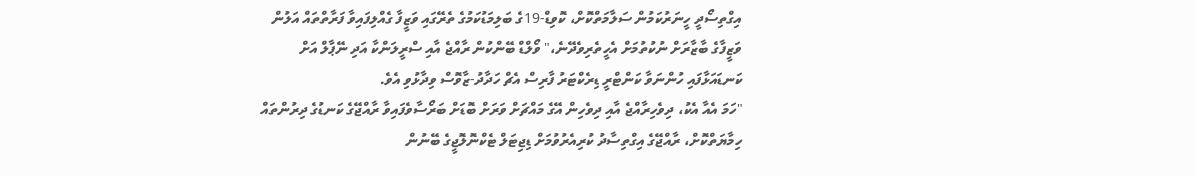އިގްތިސޯދީ ހީނަރުކަމުން ސަލާމަތްކޮށް، ކޮވިޑް-19ގެ ބަލިމަޑުކަމުގެ ތެރޭގައި ވަޒީފާ ގެއްލިފައިވާ ފަރާތްތައް އަލުން ވަޒީފާގެ ބާޒާރަށް ނުކުތުމަށް އެހީތެރިވެދޭނެ،" ވޯލްޑް ބޭންކުން ރާއްޖެ އާއި ސްރީލަންކާ އަދި ނޭޕާލް އަށް ކަނޑައަޅާފައި ހުންނަވާ ކަންޓްރީ ޑިރެކްޓަރު ފާރިސް އެޗް ހަދާދު-ޒާވޮސް ވިދާޅުވި އެވެ.
"ހަމަ އެއާ އެކު، ދިވެހިރާއްޖެ އާއި ދިވެހިން އޭގެ މައްޗަށް ވަރަށް ބޮޑަށް ބަރޯސާވެފައިވާ ރާއްޖޭގެ ކަނޑުގެ ދިރުންތައް ހިމާޔަތްކޮށް، ރާއްޖޭގެ އިގްތިސާދު ކުރިއެރުވުމަށް ޑިޖިޓަލް ޓެކްނޮލޮޖީގެ ބޭނުން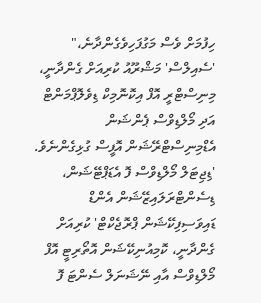ހިފުމަށް ވެސް މަގުފަހިވެގެންދާނެ،"
'ސެއިލްސް' މަޝްރޫއު ކުރިއަށް ގެންދާނީ، މިނިސްޓްރީ އޮފް އިކޮނޮމިކް ޑިވެލޮޕްމަންޓް އަދި މޯލްޑިވްސް ޕެންޝަން އެޑްމިނިސްޓްރޭޝަން އޮފީސް ގުޅިގެންނެވެ.
'ޑިޖިޓަލް މޯލްޑިވްސް ފޮ އެޑަޕްޓޭޝަން، ޑިސެންޓްރަލައިޒޭޝަން އެންޑް ޑައިވަސިފިކޭޝަން ޕްރޮޖެކްޓް' ކުރިއަށް ގެންދާނީ، ކޮމިއުނިކޭޝަން އޮތޯރިޓީ އޮފް މޯލްޑިވްސް އާއި ނޭޝަނަލް ސެންޓަ ފޮ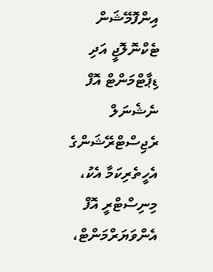އިންފޮމޭޝަން ޓެކްނޮލޮޖީ އަދި ޑިޕާޓްމަންޓް އޮފް ނެޝެނަލް ރެޖިސްޓްރޭޝަންގެ އެހީތެރިކަމާ އެކު، މިނިސްޓްރީ އޮފް އެންވަޔަރްމަންޓް،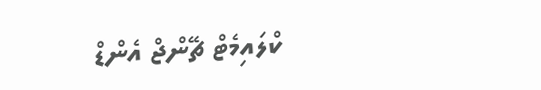ކްލައިމެޓް ޗޭންޖް އެންޑް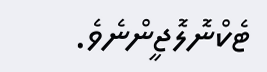ޓެކްނޮލޮޖީންނެވެ.